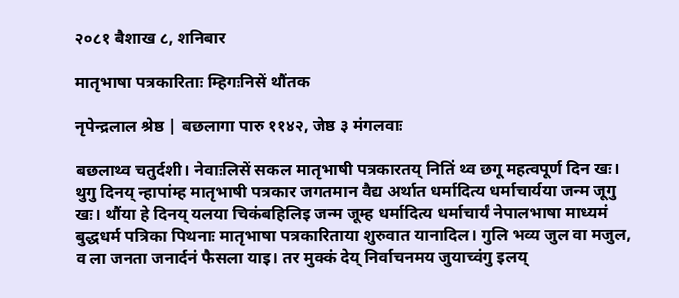२०८१ बैशाख ८, शनिबार

मातृभाषा पत्रकारिताः म्हिगःनिसें थौंतक

नृपेन्द्रलाल श्रेष्ठ | बछलागा पारु ११४२, जेष्ठ ३ मंगलवाः

बछलाथ्व चतुर्दशी। नेवाःलिसें सकल मातृभाषी पत्रकारतय् नितिं थ्व छगू महत्वपूर्ण दिन खः। थुगु दिनय् न्हापांम्ह मातृभाषी पत्रकार जगतमान वैद्य अर्थात धर्मादित्य धर्माचार्यया जन्म जूगु खः। थौंया हे दिनय् यलया चिकंबहिलिइ जन्म जूम्ह धर्मादित्य धर्माचार्यं नेपालभाषा माध्यमं बुद्धधर्म पत्रिका पिथनाः मातृभाषा पत्रकारिताया शुरुवात यानादिल। गुलि भव्य जुल वा मजुल, व ला जनता जनार्दनं फैसला याइ। तर मुक्कं देय् निर्वाचनमय जुयाच्वंगु इलय्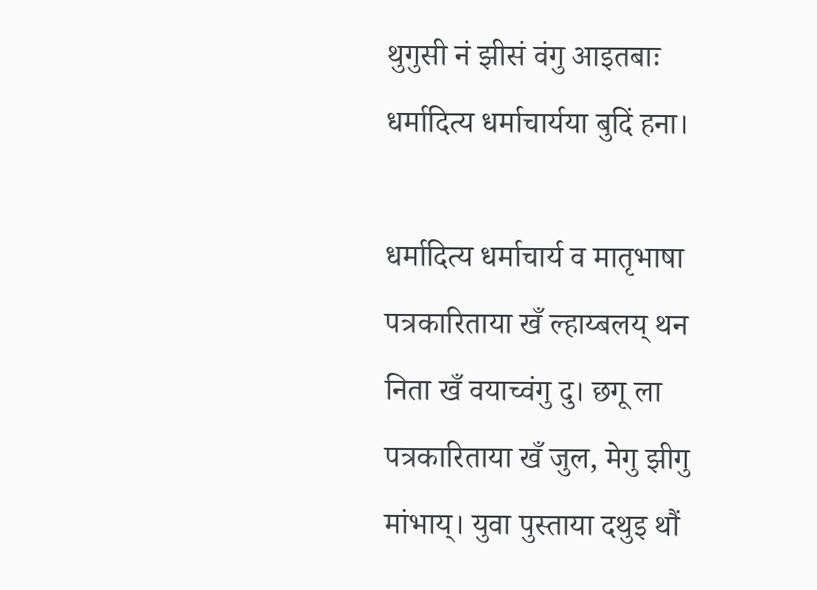थुगुसी नं झीसं वंगु आइतबाः धर्मादित्य धर्माचार्यया बुदिं हना।

धर्मादित्य धर्माचार्य व मातृभाषा पत्रकारिताया खँ ल्हाय्बलय् थन निता खँ वयाच्वंगु दु। छगू ला पत्रकारिताया खँ जुल, मेगु झीगु मांभाय्। युवा पुस्ताया दथुइ थौं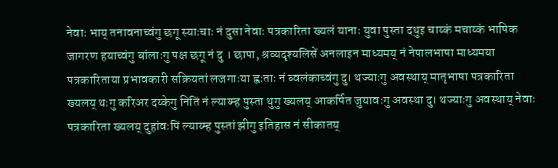नेवाः भाय् तनावनाच्वंगु छगू स्याःचाः नं दुसा नेवाः पत्रकारिता ख्यलं यानाः युवा पुस्ता दथुइ चाय्कं मचाय्कं भाषिक जागरण हयाच्वंगु बांलाःगु पक्ष छगू नं दु । छापा, श्रव्यदृश्यलिसें अनलाइन माध्यमय् नं नेपालभाषा माध्यमया पत्रकारिताया प्रभावकारी सक्रियतां लजगाःया ह्वःताः नं ब्वलंकाच्वंगु दु। थज्याःगु अवस्थाय् मातृभाषा पत्रकारिता ख्यलय् थःगु करिअर दय्केगु नितिं नं ल्याय्म्ह पुस्ता थुगु ख्यलय् आकर्षित जुयावःगु अवस्था दु। थज्याःगु अवस्थाय् नेवाः पत्रकारिता ख्यलय् दुहांवःपिं ल्याय्म्ह पुस्तां झीगु इतिहास नं सीकातय्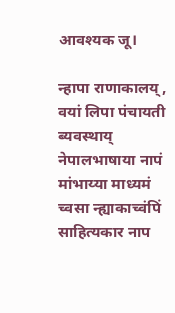आवश्यक जू।

न्हापा राणाकालय्, वयां लिपा पंचायती ब्यवस्थाय् नेपालभाषाया नापं मांभाय्या माध्यमं च्वसा न्ह्याकाच्वंपिं साहित्यकार नाप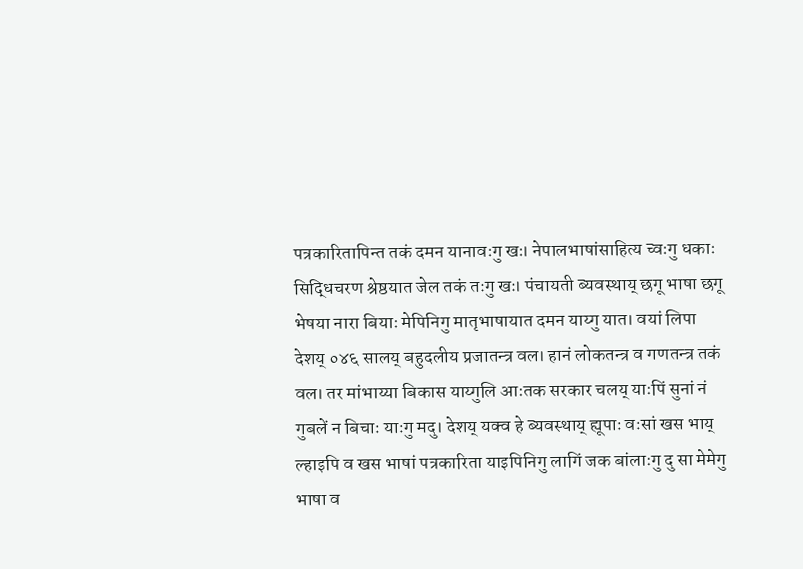पत्रकारितापिन्त तकं दमन यानावःगु खः। नेपालभाषांसाहित्य च्वःगु धकाः सिद्धिचरण श्रेष्ठयात जेल तकं तःगु खः। पंचायती ब्यवस्थाय् छगू भाषा छगू भेषया नारा बियाः मेपिनिगु मातृभाषायात दमन याय्गु यात। वयां लिपा देशय् ०४६ सालय् बहुदलीय प्रजातन्त्र वल। हानं लोकतन्त्र व गणतन्त्र तकं वल। तर मांभाय्या बिकास याय्गुलि आःतक सरकार चलय् याःपिं सुनां नं गुबलें न बिचाः याःगु मदु। देशय् यक्व हे ब्यवस्थाय् ह्यूपाः वःसां खस भाय् ल्हाइपि व खस भाषां पत्रकारिता याइपिनिगु लागिं जक बांलाःगु दु सा मेमेगु भाषा व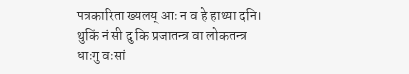पत्रकारिता ख्यलय् आः न व हे हाथ्या दनि। थुकिं नं सी दु कि प्रजातन्त्र वा लोकतन्त्र धाःगु वःसां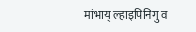मांभाय् ल्हाइपिनिगु व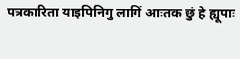पत्रकारिता याइपिनिगु लागिं आःतक छुं हे ह्यूपाः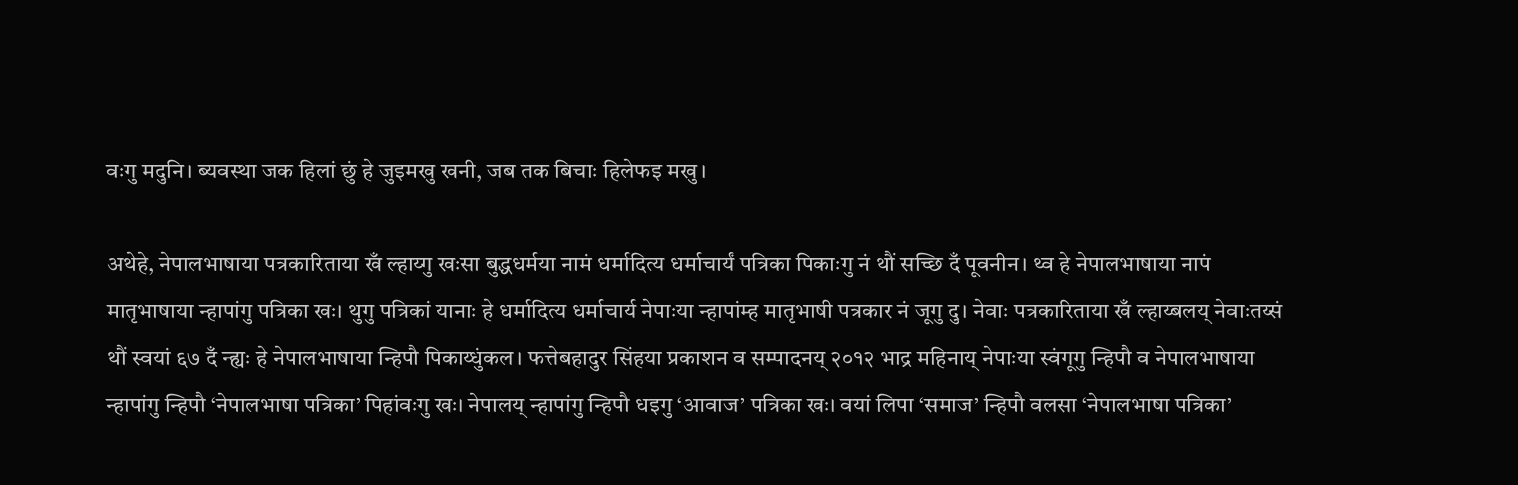वःगु मदुनि। ब्यवस्था जक हिलां छुं हे जुइमखु खनी, जब तक बिचाः हिलेफइ मखु।

अथेहे, नेपालभाषाया पत्रकारिताया खँ ल्हाय्गु खःसा बुद्धधर्मया नामं धर्मादित्य धर्माचार्यं पत्रिका पिकाःगु नं थौं सच्छि दँ पूवनीन। थ्व हे नेपालभाषाया नापं मातृभाषाया न्हापांगु पत्रिका खः। थुगु पत्रिकां यानाः हे धर्मादित्य धर्माचार्य नेपाःया न्हापांम्ह मातृभाषी पत्रकार नं जूगु दु। नेवाः पत्रकारिताया खँ ल्हाय्बलय् नेवाःतय्सं थौं स्वयां ६७ दँ न्ह्यः हे नेपालभाषाया न्हिपौ पिकाय्धुंकल। फत्तेबहादुर सिंहया प्रकाशन व सम्पादनय् २०१२ भाद्र महिनाय् नेपाःया स्वंगूगु न्हिपौ व नेपालभाषाया न्हापांगु न्हिपौ ‘नेपालभाषा पत्रिका’ पिहांवःगु खः। नेपालय् न्हापांगु न्हिपौ धइगु ‘आवाज’ पत्रिका खः। वयां लिपा ‘समाज’ न्हिपौ वलसा ‘नेपालभाषा पत्रिका’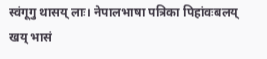स्वंगूगु थासय् लाः। नेपालभाषा पत्रिका पिहांवःबलय् खय् भासं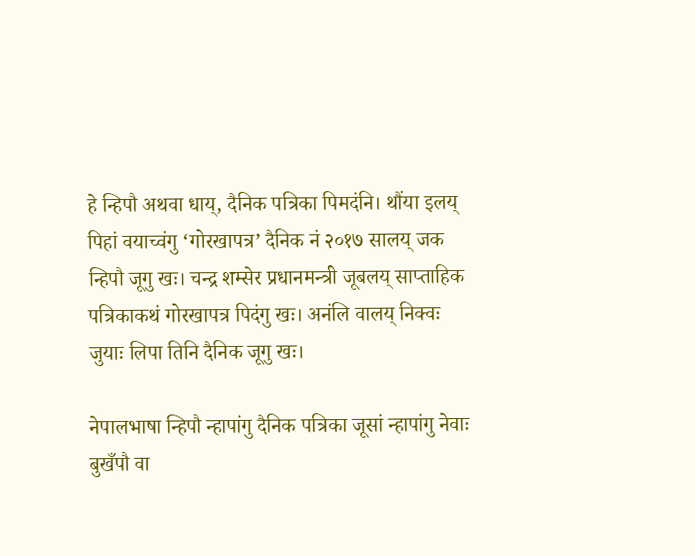हे न्हिपौ अथवा धाय्, दैनिक पत्रिका पिमदंनि। थौंया इलय् पिहां वयाच्वंगु ‘गोरखापत्र’ दैनिक नं २०१७ सालय् जक न्हिपौ जूगु खः। चन्द्र शम्सेर प्रधानमन्त्री जूबलय् साप्ताहिक पत्रिकाकथं गोरखापत्र पिदंगु खः। अनंलि वालय् निक्वः जुयाः लिपा तिनि दैनिक जूगु खः।

नेपालभाषा न्हिपौ न्हापांगु दैनिक पत्रिका जूसां न्हापांगु नेवाः बुखँपौ वा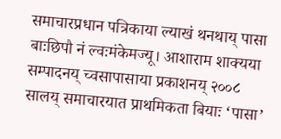समाचारप्रधान पत्रिकाया ल्याखं थनथाय् पासा बाःछिपौ नं ल्वःमंकेमज्यू। आशाराम शाक्यया सम्पादनय् च्वसापासाया प्रकाशनय् २००८ सालय् समाचारयात प्राथमिकता बियाः ‘पासा’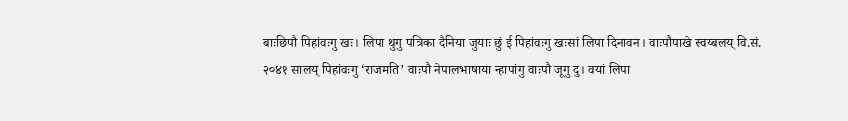बाःछिपौ पिहांवःगु खः। लिपा थुगु पत्रिका दैनिया जुयाः छुं ई पिहांवःगु खःसां लिपा दिनावन। वाःपौपाखे स्वय्बलय् वि.सं. २०४१ सालय् पिहांवःगु ‘राजमति’ वाःपौ नेपालभाषाया न्हापांगु वाःपौ जूगु दु। वयां लिपा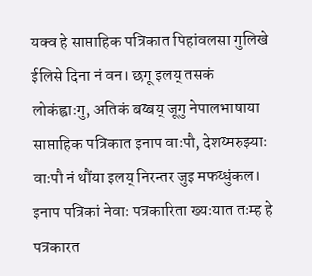यक्व हे साप्ताहिक पत्रिकात पिहांवलसा गुलिखे ईलिसे दिना नं वन। छगू इलय् तसकं लोकंह्वाःगु, अतिकं बय्बय् जूगु नेपालभाषाया साप्ताहिक पत्रिकात इनाप वाःपौ, देशय्मरुझ्याः वाःपौ नं थौंया इलय् निरन्तर जुइ मफय्धुंकल। इनाप पत्रिकां नेवाः पत्रकारिता ख्यःयात तःम्ह हे पत्रकारत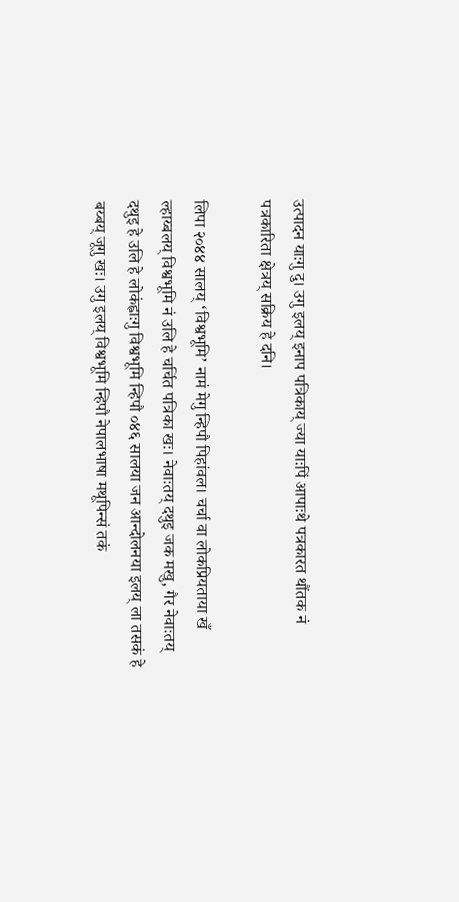उत्पादन याःगु दु। उगु इलय् इनाप पत्रिकाय् ज्या याःपिं आपाःथे पत्रकारत थौंतक नं पत्रकारिता क्षेत्रय् सक्रिय हे दनि।

लिपा २०४४ सालय् ‘विश्वभूमि’ नामं मेगु न्हिपौ पिहांवल। चर्चा वा लोकप्रियताया खँ ल्हाय्बलय् विश्वभूमि नं उलि हे चर्चित पत्रिका खः। नेवाःतय् दथुइ जक मखु, गैर नेवाःतय् दथुइ हे उलि हे लोकंह्वाःगु विश्वभूमि न्हिपौ ०४६ सालया जन आन्दोलनया इलय् ला तसकं हे बय्बय् जूगु खः। उगु इलय् विश्वभूमि न्हिपौ नेपालभाषा मथूपिन्सं तकं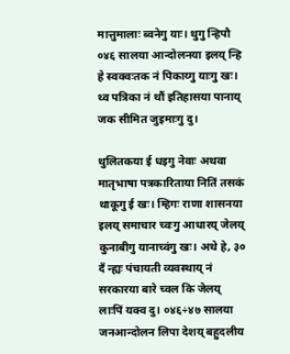मात्तुमालाः ब्वनेगु याः। थुगु न्हिपौ ०४६ सालया आन्दोलनया इलय् न्हि हे स्वक्वःतक नं पिकाय्गु याःगु खः। थ्व पत्रिका नं थौं इतिहासया पानाय् जक सीमित जुइमाःगु दु।

थुलितकया ई धइगु नेवाः अथवा मातृभाषा पत्रकारिताया नितिं तसकं थाकूगु ई खः। म्हिगः राणा शासनया इलय् समाचार च्वःगु आधारय् जेलय् कुनाबीगु यानाच्वंगु खः। अथे हे, ३० दँ न्ह्यः पंचायती व्यवस्थाय् नं सरकारया बारे च्वल कि जेलय् लाःपिं यक्व दु। ०४६÷४७ सालया जनआन्दोलन लिपा देशय् बहुदलीय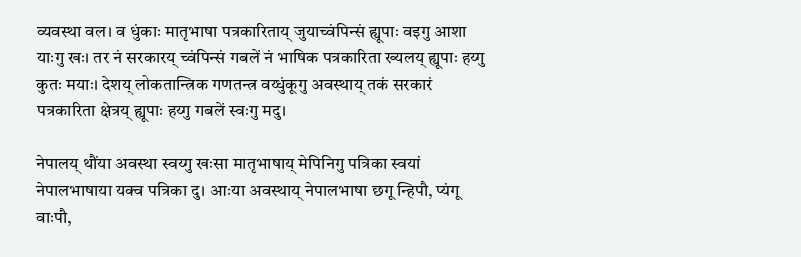व्यवस्था वल। व धुंकाः मातृभाषा पत्रकारिताय् जुयाच्वंपिन्सं ह्यूपाः वइगु आशा याःगु खः। तर नं सरकारय् च्वंपिन्सं गबलें नं भाषिक पत्रकारिता ख्यलय् ह्यूपाः हय्गु कुतः मयाः। देशय् लोकतान्त्रिक गणतन्त्र वय्धुंकूगु अवस्थाय् तकं सरकारं पत्रकारिता क्षेत्रय् ह्यूपाः हय्गु गबलें स्वःगु मदु।

नेपालय् थौंया अवस्था स्वय्गु खःसा मातृभाषाय् मेपिनिगु पत्रिका स्वयां नेपालभाषाया यक्व पत्रिका दु। आःया अवस्थाय् नेपालभाषा छगू न्हिपौ, प्यंगू वाःपौ,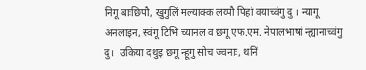निगू बाःछिपौ, खुगुलिं मल्याक्क लय्पौ पिहां वयाच्वंगु दु । न्यागू अनलाइन, स्वंगू टिभि च्यानल व छगू एफ.एम. नेपालभाषां न्ह्यानाच्वंगु दु।  उकिया दथुइ छगू न्हूगु सोच ज्वनाः, थनिं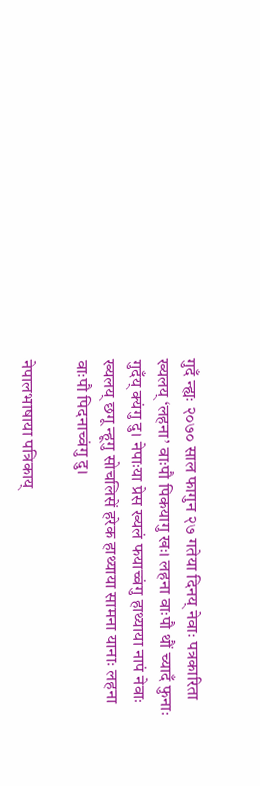गुदँ न्ह्यः २०७० साल फागुन २७ गतेया दिनय् नेवाः पत्रकारिता ख्यलय् ‘लहना’ वाःपौ पिकयागु खः। लहना वाःपौ थौं च्यादँ फुनाः गुदँय् क्यंगु दु। नेपाःया प्रेस ख्यलं फयाच्वंगु हाथ्याया नापं नेवाः ख्यलय् छगू न्हूगु सोचलिसें हरेक हाथ्याया सामना यानाः लहना वाःपौ पिदनाच्वंगु दु।

नेपालभाषाया पत्रिकाय्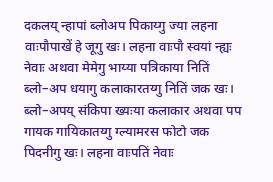दकलय् न्हापां ब्लोअप पिकाय्गु ज्या लहना वाःपौपाखें हे जूगु खः। लहना वाःपौ स्वयां न्ह्यः नेवाः अथवा मेमेगु भाय्या पत्रिकाया नितिं ब्लो–अप धयागु कलाकारतय्गु नितिं जक खः। ब्लो–अपय् संकिपा ख्यःया कलाकार अथवा पप गायक गायिकातय्गु ग्ल्यामरस फोटो जक पिदनीगु खः। लहना वाःपतिं नेवाः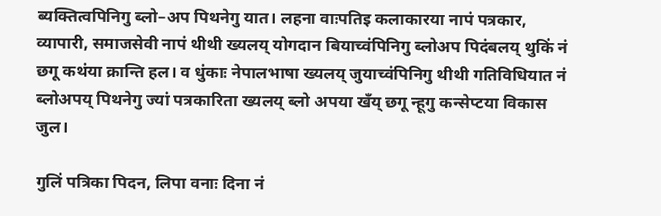ब्यक्तित्वपिनिगु ब्लो–अप पिथनेगु यात। लहना वाःपतिइ कलाकारया नापं पत्रकार, व्यापारी, समाजसेवी नापं थीथी ख्यलय् योगदान बियाच्वंपिनिगु ब्लोअप पिदंबलय् थुकिं नं छगू कथंया क्रान्ति हल। व धुंकाः नेपालभाषा ख्यलय् जुयाच्वंपिनिगु थीथी गतिविधियात नं ब्लोअपय् पिथनेगु ज्यां पत्रकारिता ख्यलय् ब्लो अपया खँय् छगू न्हूगु कन्सेप्टया विकास जुल।

गुलिं पत्रिका पिदन, लिपा वनाः दिना नं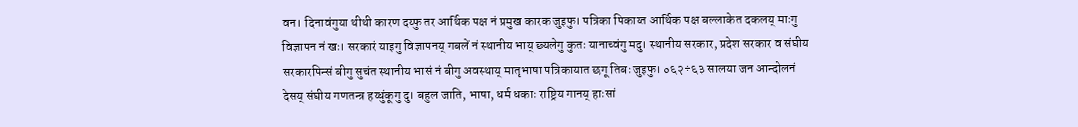वन। दिनावंगुया थीथी कारण दय्फु तर आर्थिक पक्ष नं प्रमुख कारक जुइफु। पत्रिका पिकाय्त आर्थिक पक्ष बल्लाकेत दकलय् माःगु विज्ञापन नं खः। सरकारं याइगु विज्ञापनय् गबलें नं स्थानीय भाय् छ्यलेगु कुतः यानाच्वंगु मदु। स्थानीय सरकार, प्रदेश सरकार व संघीय सरकारपिन्सं बीगु सुचंत स्थानीय भासं नं बीगु अवस्थाय् मातृभाषा पत्रिकायात छगू तिबः जुइफु। ०६२÷६३ सालया जन आन्दोलनं देसय् संघीय गणतन्त्र हय्धुंकूगु दु। बहुल जाति, भाषा, धर्म धकाः राष्ट्रिय गानय् हाःसां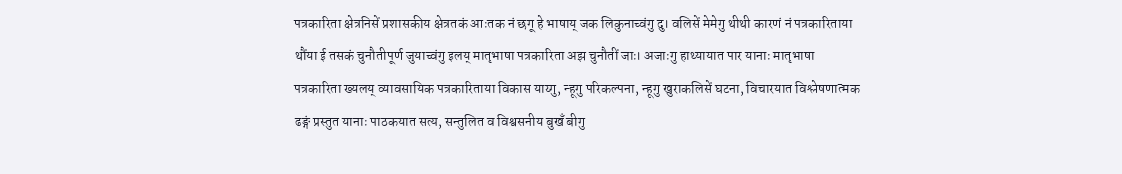पत्रकारिता क्षेत्रनिसें प्रशासकीय क्षेत्रतकं आःतक नं छगू हे भाषाय् जक लिकुनाच्वंगु दु। वलिसें मेमेगु थीथी कारणं नं पत्रकारिताया थौंया ई तसकं चुनौतीपूर्ण जुयाच्वंगु इलय् मातृभाषा पत्रकारिता अझ चुनौतीं जाः। अजाःगु हाथ्यायात पार यानाः मातृभाषा पत्रकारिता ख्यलय् व्यावसायिक पत्रकारिताया विकास याय्गु, न्हूगु परिकल्पना, न्हूगु खुराकलिसें घटना, विचारयात विश्लेषणात्मक ढङ्गं प्रस्तुत यानाः पाठकयात सत्य, सन्तुलित व विश्वसनीय बुखँ बीगु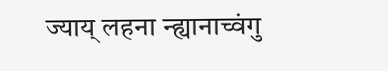ज्याय् लहना न्ह्यानाच्वंगु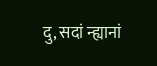दु, सदां न्ह्यानां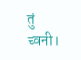तुं च्वनी।